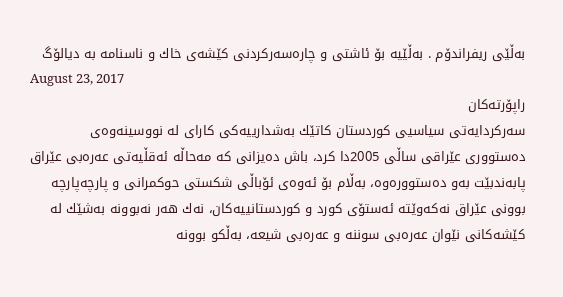بەڵێی ریفراندۆم . بەڵێیە بۆ ئاشتی و چارەسەركردنی كێشەی خاك و ناسنامە بە دیالۆگ
August 23, 2017
راپۆرتەکان
سەركردایەتی سیاسیی كوردستان كاتێك بەشدارییەكی كارای لە نووسینەوەی دەستووری عێراقی ساڵی 2005دا كرد، باش دەیزانی كە مەحاڵە ئەقڵیەتی عەرەبی عێراق پابەندبێت بەو دەستوورەوە، بەڵام بۆ ئەوەی ئۆباڵی شكستی حوكمرانی و پارچەپارچە بوونی عێراق نەكەوێتە ئەستۆی كورد و كوردستانییەكان، نەك هەر نەبوونە بەشێك لە كێشەكانی نێوان عەرەبی سوننە و عەرەبی شیعە، بەڵكو بوونە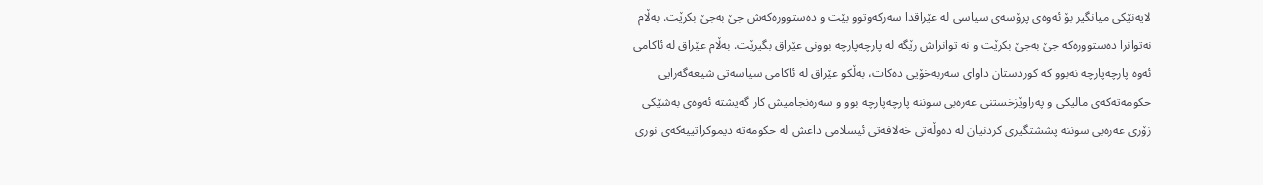لایەنێكی میانگیر بۆ ئەوەی پرۆسەی سیاسی لە عێراقدا سەركەوتوو بێت و دەستوورەكەش جێ بەجێ بكرێت. بەڵام نەتوانرا دەستوورەكە جێ بەجێ بكرێت و نە توانراش رێگە لە پارچەپارچە بوونی عێراق بگیرێت. بەڵام عێراق لە ئاكامی ئەوە پارچەپارچە نەبوو كە كوردستان داوای سەربەخۆیی دەكات، بەڵكو عێراق لە ئاكامی سیاسەتی شیعەگەرایی حكومەتەكەی مالیكی و پەراوێزخستنی عەرەبی سوننە پارچەپارچە بوو و سەرەنجامیش كار گەیشتە ئەوەی بەشێكی زۆری عەرەبی سوننە پششتگیری كردنیان لە دەوڵەتی خەلافەتی ئیسلامی داعش لە حكومەتە دیموكراتییەكەی نوری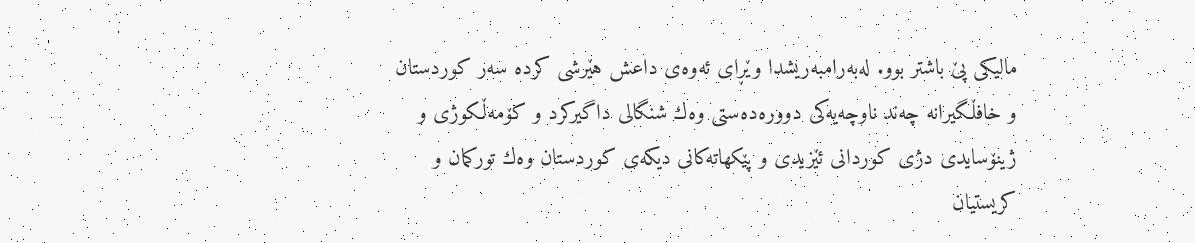مالیكی پێ باشتر بوو. لەبەرامبەریشدا وێڕای ئەوەی داعش هێرشی كردە سەر كوردستان و خافڵگیرانە چەند ناوچەیەكی دوورەدەستی وەك شنگالی داگیركرد و كۆمەڵكوژی و ژینۆسایدی دژی كوردانی ئێزیدی و پێكهاتەكانی دیكەی كوردستان وەك توركمان و كریستیان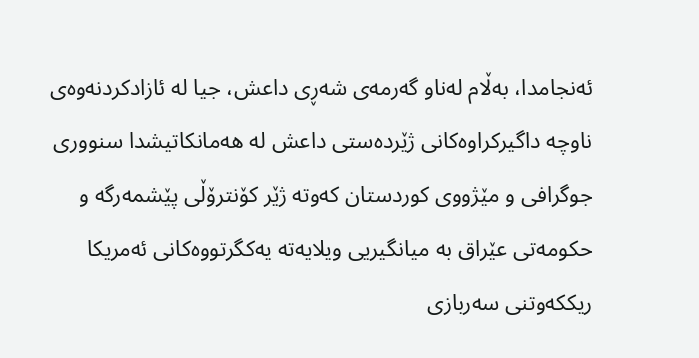ئەنجامدا، بەڵام لەناو گەرمەی شەڕی داعش، جیا لە ئازادكردنەوەی ناوچە داگیركراوەكانی ژێردەستی داعش لە هەمانكاتیشدا سنووری جوگرافی و مێژووی كوردستان كەوتە ژێر كۆنترۆڵی پێشمەرگە و حكومەتی عێراق بە میانگیریی ویلایەتە یەكگرتووەكانی ئەمریكا ریككەوتنی سەربازی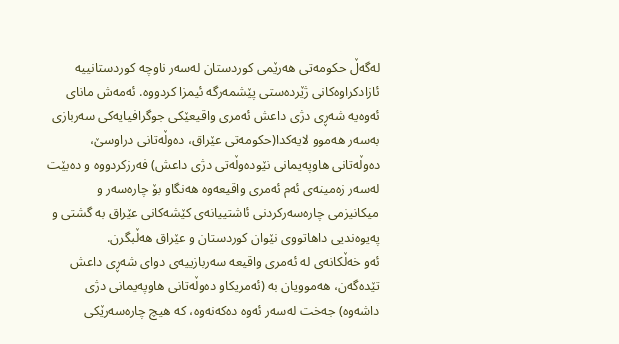لەگەڵ حكومەتی هەرێمی كوردستان لەسەر ناوچە كوردستانییە ئازادكراوەكانی ژێردەستی پێشمەرگە ئیمزا كردووە. ئەمەش مانای ئەوەیە شەڕی دژی داعش ئەمری واقیعێكی جوگرافیایەكی سەربازی بەسەر هەموو لایەكدا(حكومەتی عێراق، دەوڵەتانی دراوسێ، دەوڵەتانی هاوپەیمانی نێودەوڵەتی دژی داعش) فەرزكردووە و دەبێت لەسەر زەمینەی ئەم ئەمری واقیعەوە هەنگاو بۆ چارەسەر و میكانیزمی چارەسەركردنی ئاشتییانەی كێشەكانی عێراق بە گشتی و پەیوەندیی داهاتووی نێوان كوردستان و عێراق هەڵبگرن.
ئەو خەڵكانەی لە ئەمری واقیعە سەربازییەی دوای شەڕی داعش تێدەگەن، هەموویان بە (ئەمریكاو دەوڵەتانی هاوپەیمانی دژی داشەوە) جەخت لەسەر ئەوە دەكەنەوە، كە هیچ چارەسەرێكی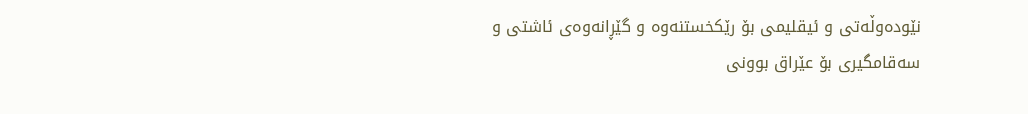نێودەوڵەتی و ئیقلیمی بۆ رێكخستنەوە و گێڕانەوەی ئاشتی و سەقامگیری بۆ عێراق بوونی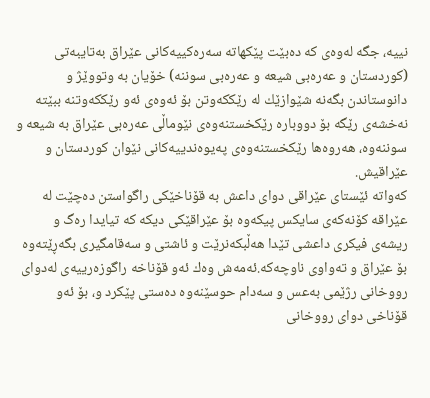نییە، جگە لەوەی كە دەبێت پێكهاتە سەرەكییەكانی عێراق بەتایبەتی (كوردستان و عەرەبی شیعە و عەرەبی سوننە) خۆیان بە وتووێژ و دانوستاندن بگەنە شێوازێك لە رێككەوتن بۆ ئەوەی ئەو رێككەوتنە ببێتە نەخشەی رێگە بۆ دووبارە رێكخستنەوەی نێوماڵی عەرەبی عێراق بە شیعە و سوننەوە، هەروەها رێكخستنەوەی پەیوەندییەكانی نێوان كوردستان و عێراقیش.
كەواتە ئێستای عێراقی دوای داعش بە قۆناخێكی راگواستن دەچێت لە عێراقە كۆنەكەی سایكس پیكەوە بۆ عێراقێكی دیكە كە تیایدا رەگ و ریشەی فیكری داعشی تێدا هەڵبكەنرێت و ئاشتی و سەقامگیری بگەڕێتەوە بۆ عێراق و تەواوی ناوچەكە.ئەمەش وەك ئەو قۆناخە راگوزەرییەی لەدوای رووخانی رژێمی بەعس و سەدام حوسێنەوە دەستی پێكرد و، بۆ ئەو قۆناخی دوای رووخانی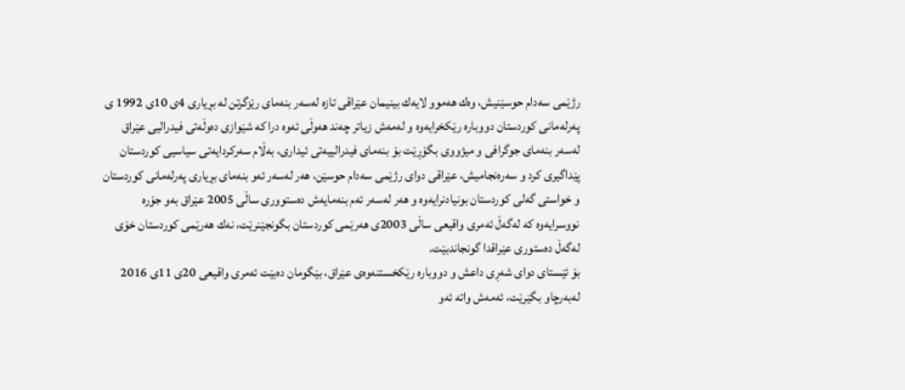رژێمی سەدام حوسێنیش، وەك هەموو لایەك بینیمان عێراقی تازە لەسەر بنەمای رێزگرتن لە بڕیاری 4ی 10ی 1992 ی پەرلەمانی كوردستان دووبارە رێكخرایەوە و لەمەش زیاتر چەند هەوڵی ئەوە درا كە شێوازی دەوڵەتی فیدرالیی عێراق لەسەر بنەمای جوگرافی و میژووی بگۆڕێت بۆ بنەمای فیدرالییەتی ئیداری، بەڵام سەركردایەتی سیاسیی كوردستان پێداگیری كرد و سەرەنجامیش، عێراقی دوای رژێمی سەدام حوسێن، هەر لەسەر ئەو بنەمای بڕیاری پەرلەمانی كوردستان و خواستی گەلی كوردستان بونیادنرایەوە و هەر لەسەر ئەم بنەمایەش دەستووری ساڵی 2005 عێراق بەو جۆرە نووسرایەوە كە لەگەڵ ئەمری واقیعی ساڵی 2003ی هەرێمی كوردستان بگونجێنرێت، نەك هەرێمی كوردستان خۆی لەگەڵ دەستوری عێراقدا گونجاندبێت.
بۆ ئێستای دوای شەڕی داعش و دووبارە رێكخستنەوەی عێراق، بێگومان دەبێت ئەمری واقیعی 20ی 11ی 2016 لەبەرچاو بگێرێت، ئەمەش واتە ئەو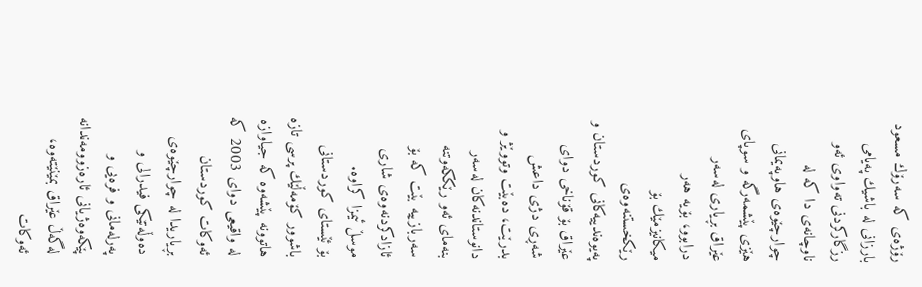رۆژەی كە سەرۆك مسعود بارزانی لە باشیك پەیامی رزگاركردنی تەواوی ئەو ناوچانەی دا كە لە چوارچێوەی هاوپەیمانی هێزی پێشمەرگە و سوپای عێراق بڕیاری لەسەر درابوو، بۆیە هەر میكانیزمێك بۆ رێكخستنەوەی پەیوەندییەكانی كوردستان و عێراق بۆ قۆناخی دوای شەڕی دژی داعش بدرێت، دەبێت وتووێژ و دانوستاندنەكان لەسەر بنەمای ئەو رێككەوتنە سەربازییە بێت كە بۆ ئازادكردنەوەی شاری موسڵ ئیمزا كراوە.
بۆ ئێستای كوردستانی باشوور كۆمەڵێك پرسی تازە هاتوونە پێشەوە كە جیاوازە لە واقیعی دوای 2003 كە ئەوكات كوردستان بڕیاریدا لە چوارچێوەی دەوڵەتێكی فیدرالی و پەرلەمانی و فرەیی و پێكەوەژیانی ئارەزوومەندانە لەگەڵ عێراق بمێنێتەوە، ئەوكات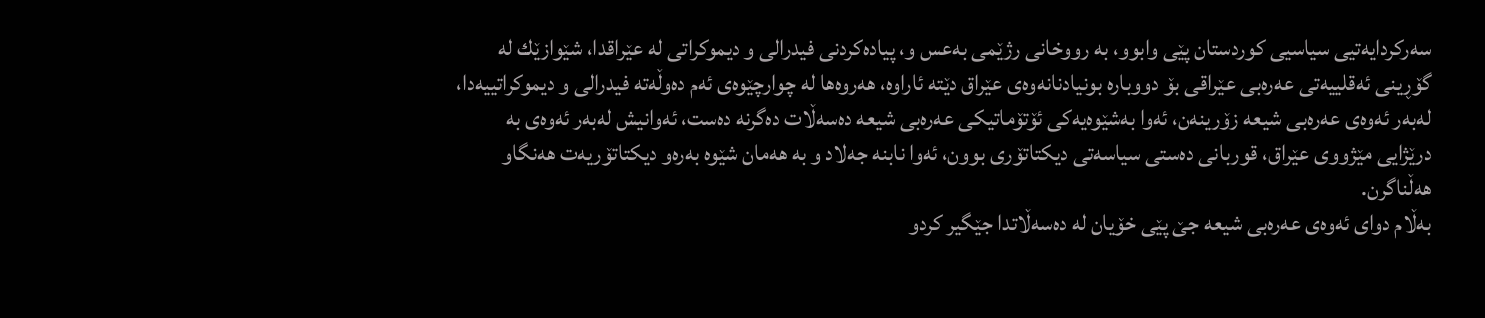سەركردایەتیی سیاسیی كوردستان پێی وابوو، بە رووخانی رژێمی بەعس و، پیادەكردنی فیدرالی و دیموكراتی لە عێراقدا، شێوازێك لە گۆڕینی ئەقلییەتی عەرەبی عێراقی بۆ دووبارە بونیادنانەوەی عێراق دێتە ئاراوە، هەروەها لە چوارچێوەی ئەم دەوڵەتە فیدرالی و دیموكراتییەدا، لەبەر ئەوەی عەرەبی شیعە زۆرینەن، ئەوا بەشێوەیەكی ئۆتۆماتیكی عەرەبی شیعە دەسەڵات دەگرنە دەست، ئەوانیش لەبەر ئەوەی بە درێژایی مێژووی عێراق، قوربانی دەستی سیاسەتی دیكتاتۆری بوون، ئەوا نابنە جەلاد و بە هەمان شێوە بەرەو دیكتاتۆریەت هەنگاو هەڵناگرن.
بەڵام دوای ئەوەی عەرەبی شیعە جێ پێی خۆیان لە دەسەڵاتدا جێگیر كردو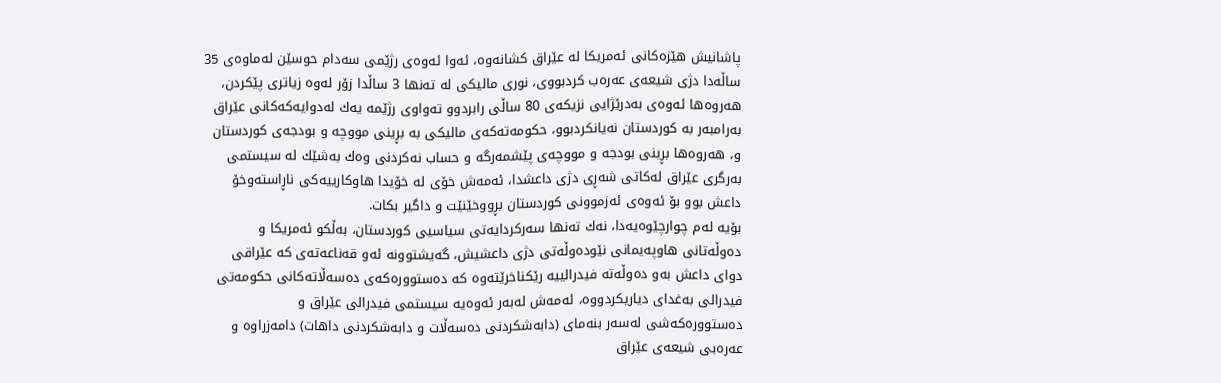پاشانیش هێزەكانی ئەمریكا لە عێراق كشانەوە، ئەوا ئەوەی رژێمی سەدام حوسێن لەماوەی 35 ساڵەدا دژی شیعەی عەرەب كردبووی، نوری مالیكی لە تەنها 3 ساڵدا زۆر لەوە زیاتری پێكردن، هەروەها ئەوەی بەدرێژایی نزیكەی 80 ساڵی رابردوو تەواوی رژێمە یەك لەدوایەكەكانی عێراق بەرامبەر بە كوردستان نەیانكردبوو، حكومەتەكەی مالیكی بە بڕینی مووچە و بودجەی كوردستان و، هەروەها بڕینی بودجە و مووچەی پێشمەرگە و حساب نەكردنی وەك بەشێك لە سیستمی بەرگری عێراق لەكاتی شەڕی دژی داعشدا، ئەمەش خۆی لە خۆیدا هاوكارییەكی ناڕاستەوخۆ داعش بوو بۆ ئەوەی ئەزموونی كوردستان بڕووخێنێت و داگیر بكات.
بۆیە لەم چوارچێوەیەدا، نەك تەنها سەركردایەتی سیاسیی كوردستان، بەڵكو ئەمریكا و دەوڵەتانی هاوپەیمانی نێودەوڵەتی دژی داعشیش، گەیشتوونە ئەو قەناعەتەی كە عێراقی دوای داعش بەو دەوڵەتە فیدرالییە رێكناخرێتەوە كە دەستوورەكەی دەسەڵاتەكانی حكومەتی فیدرالی بەغدای دیاریكردووە، ئەمەش لەبەر ئەوەیە سیستمی فیدرالی عێراق و دەستوورەكەشی لەسەر بنەمای (دابەشكردنی دەسەڵات و دابەشكردنی داهات) دامەزراوە و عەرەبی شیعەی عێراق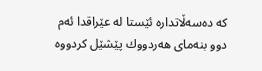كە دەسەڵاتدارە ئێستا لە عێراقدا ئەم دوو بنەمای هەردووك پێشێل كردووە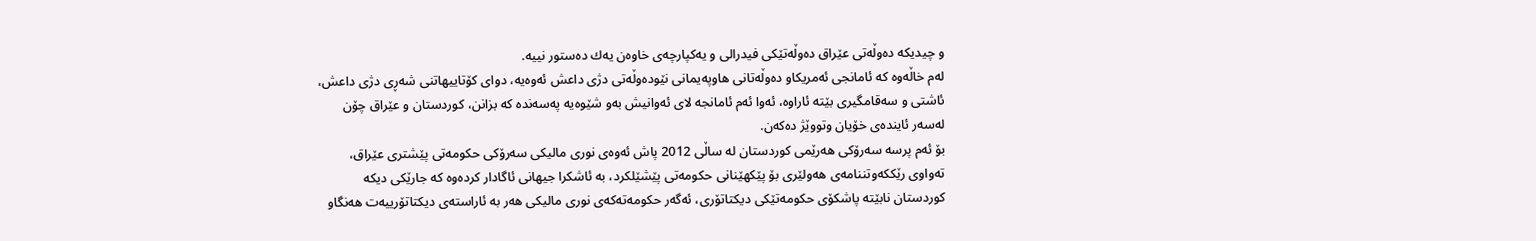و چیدیكە دەوڵەتی عێراق دەوڵەتێكی فیدرالی و یەكپارچەی خاوەن یەك دەستور نییە.
لەم خاڵەوە كە ئامانجی ئەمریكاو دەوڵەتانی هاوپەیمانی نێودەوڵەتی دژی داعش ئەوەیە، دوای كۆتاییهاتنی شەڕی دژی داعش، ئاشتی و سەقامگیری بێتە ئاراوە، ئەوا ئەم ئامانجە لای ئەوانیش بەو شێوەیە پەسەندە كە بزانن، كوردستان و عێراق چۆن لەسەر ئایندەی خۆیان وتووێژ دەكەن.
بۆ ئەم پرسە سەرۆكی هەرێمی كوردستان لە ساڵی 2012 پاش ئەوەی نوری مالیكی سەرۆكی حكومەتی پێشتری عێراق، تەواوی رێككەوتننامەی هەولێری بۆ پێكهێنانی حكومەتی پێشێلكرد، بە ئاشكرا جیهانی ئاگادار كردەوە كە جارێكی دیكە كوردستان نابێتە پاشكۆی حكومەتێكی دیكتاتۆری، ئەگەر حكومەتەكەی نوری مالیكی هەر بە ئاراستەی دیكتاتۆرییەت هەنگاو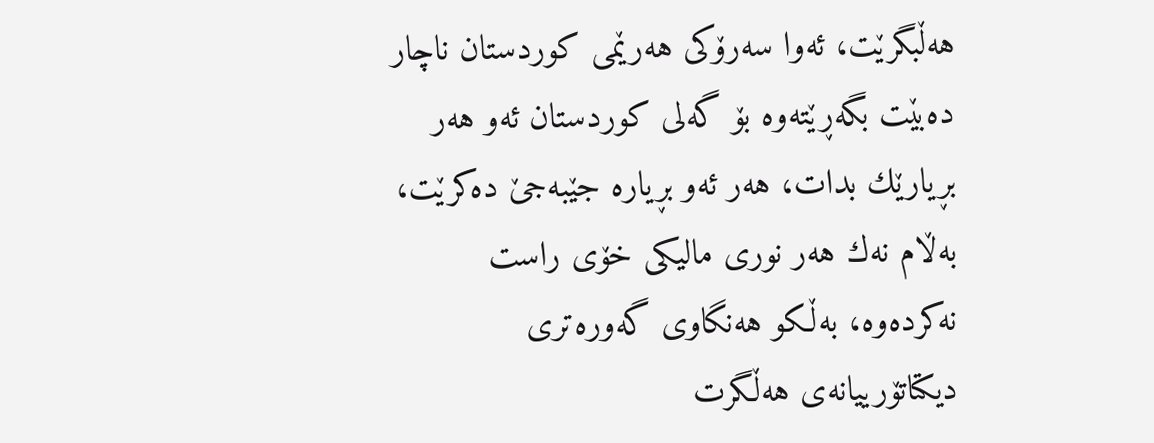هەڵبگرێت، ئەوا سەرۆكی هەرێمی كوردستان ناچار دەبێت بگەڕێتەوە بۆ گەلی كوردستان ئەو هەر بڕیارێك بدات، هەر ئەو بڕیارە جێبەجێ دەكرێت، بەڵام نەك هەر نوری مالیكی خۆی راست نەكردەوە، بەڵكو هەنگاوی گەورەتری دیكتاتۆرییانەی هەڵگرت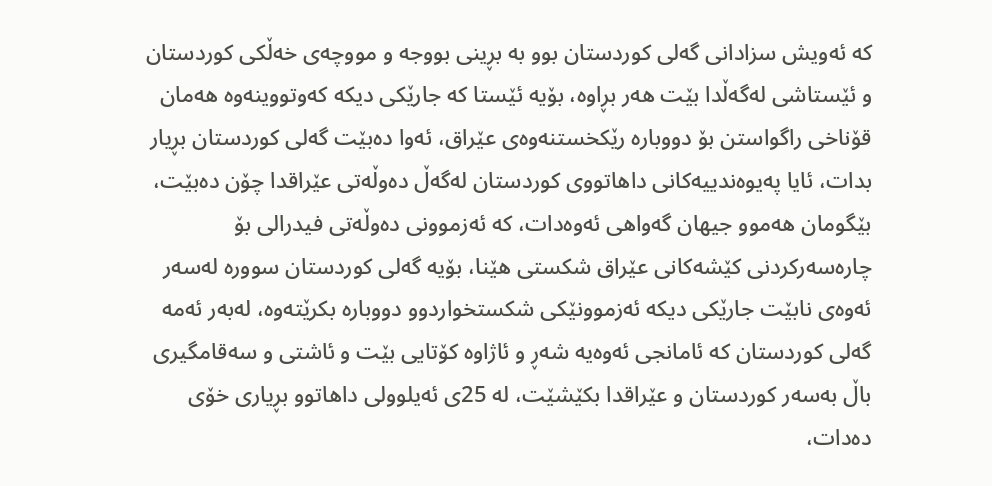كە ئەویش سزادانی گەلی كوردستان بوو بە بڕینی بووجە و مووچەی خەڵكی كوردستان و ئێستاشی لەگەڵدا بێت هەر بڕاوە، بۆیە ئێستا كە جارێكی دیكە كەوتووینەوە هەمان قۆناخی راگواستن بۆ دووبارە رێكخستنەوەی عێراق، ئەوا دەبێت گەلی كوردستان بڕیار بدات، ئایا پەیوەندییەكانی داهاتووی كوردستان لەگەڵ دەوڵەتی عێراقدا چۆن دەبێت، بێگومان هەموو جیهان گەواهی ئەوەدات، كە ئەزموونی دەوڵەتی فیدرالی بۆ چارەسەركردنی كێشەكانی عێراق شكستی هێنا، بۆیە گەلی كوردستان سوورە لەسەر ئەوەی نابێت جارێكی دیكە ئەزموونێكی شكستخواردوو دووبارە بكرێتەوە، لەبەر ئەمە گەلی كوردستان كە ئامانجی ئەوەیە شەڕ و ئاژاوە كۆتایی بێت و ئاشتی و سەقامگیری باڵ بەسەر كوردستان و عێراقدا بكێشێت، لە 25ی ئەیلوولی داهاتوو بڕیاری خۆی دەدات،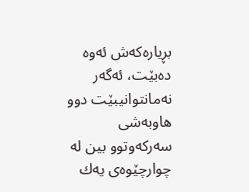بڕیارەكەش ئەوە دەبێت، ئەگەر نەمانتوانیبێت دوو هاوبەشی سەركەوتوو بین لە چوارچێوەی یەك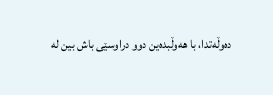دەوڵەتدا، با هەوڵبدەین دوو دراوسێی باش بین لە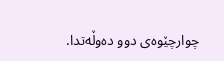چوارچێوەی دوو دەوڵەتدا.